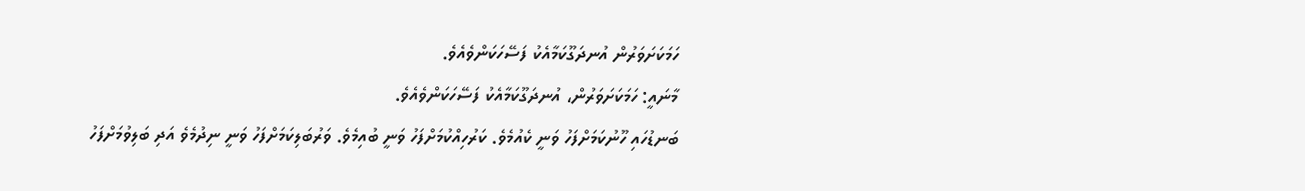ހަމަކަށަވަރުން އުނދަގޫކަމާއެކު ފަސޭހަކަންވެއެވެ.
މާނައީ: ހަމަކަށަވަރުން، އުނދަގޫކަމާއެކު ފަސޭހަކަންވެއެވެ.
ބަނޑުހައި ހޫނުކަމަށްފަހު ވަނީ ކެއުމެވެ. ކަރުހިއްކުމަށްފަހު ވަނީ ބުއިމެވެ. ވަރުބަލިކަމަށްފަހު ވަނީ ނިދުމެވެ އަދި ބަލިވުމަށްފަހު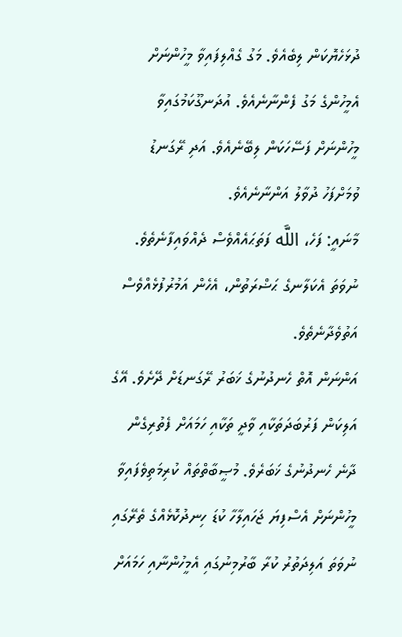ދުޅަހެޔޮކަން ލިބެއެވެ. މަގު ގެއްލިފައިވާ މީހުންނަށް އެމީހުންގެ މަގު ފެންނާނެއެވެ. އުދަނގޫކަމުގައިވާ މީހުންނަށް ފަސޭހަކަން ލިބޭނެއެވެ. އަދި ރޭގަނޑު ވުމަށްފަހު ދުވާލު އަންނާނެއެވެ.
މާނައީ: ފަހެ، اللَّه ފަތަޙައެއްވެސް ދެއްވައިފާނެތެވެ. ނުވަތަ އެކަލާނގެ ޙަޟްރަތުން، އެހެން އަމުރުފުޅެއްވެސް އަތުވެދާނެތެވެ.
އަންނަން އޮތް ހެނދުނުގެ ޚަބަރު ރޭގަނޑަށް ދޭށެވެ. އޭގެ އަލިކަން ފަރުބަދަތަކާއި ވާދީ ތަކާއި ހަމައަށް ފެތުރިގެން ދާނެ ހެނދުނުގެ ޚަބަރެވެ. މުޞީބާތްތައް ކުރިމަތިވެފައިވާ މީހުންނަށް އެސްފިޔަ ޖަހައިލާހާ ކުޑަ ހިނދުކޮޅެއްގެ ތެރޭގައި ނުވަތަ އަލިދަތުރު ކުރާ ބާރުމިނުގައި އެމީހުންނާއި ހަމައަށް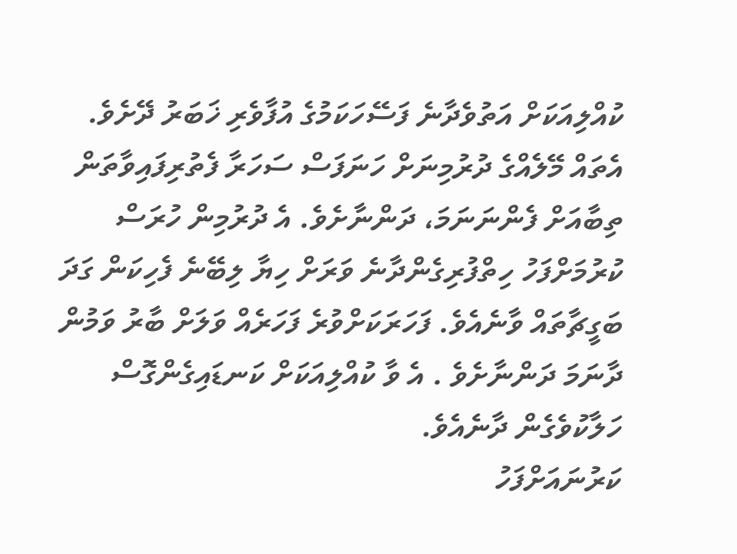ކުއްލިއަކަށް އަތުވެދާނެ ފަސޭހަކަމުގެ އުފާވެރި ޚަބަރު ދޭށެވެ.
އެތައް މޭލެއްގެ ދުރުމިނަށް ހަނަފަސް ސަހަރާ ފެތުރިފައިވާތަން ތިބާއަށް ފެންނަނަމަ، ދަންނާށެވެ. އެ ދުރުމިން ހުރަސް ކުރުމަށްފަހު ހިތްފުރިގެންދާނެ ވަރަށް ހިޔާ ލިބޭނެ ފެހިކަން ގަދަ ބަގީޗާތައް ވާނެއެވެ. ފަހަރަކަށްވުރެ ފަހަރެއް ވަލަށް ބާރު ވަމުން ދާނަމަ ދަންނާށެވެ . އެ ވާ ކުއްލިއަކަށް ކަނޑައިގެންގޮސް ހަލާކުވެގެން ދާނެއެވެ.
ކަރުނައަށްފަހު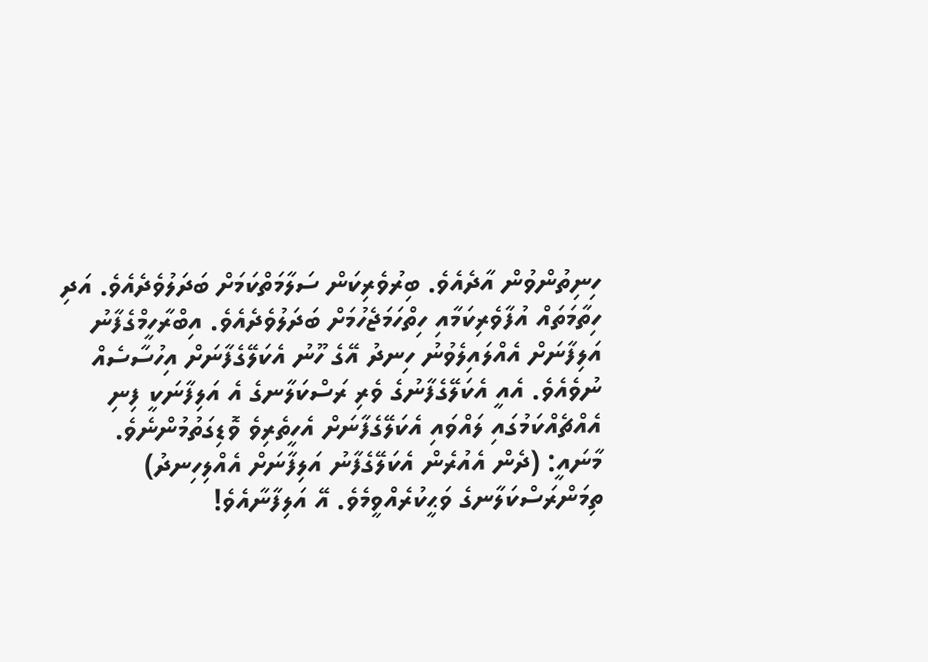ހިނިތުންވުން އާދެއެވެ. ބިރުވެރިކަން ސަލާމަތްކަމަށް ބަދަލުވެދެއެވެ. އަދި ހިތާމަތައް އުފާވެރިކަމާއި ހިތްހަމަޖެހުމަށް ބަދަލުވެދެއެވެ. އިބްރާހީމްގެފާނު އަލިފާނަށް އެއްލައިލެވުނު ހިނދު އޭގެ ހޫނު އެކަލޭގެފާނަށް އިހުސާސެއް ނުވެއެވެ. އެއީ އެކަލޭގެފާނުގެ ވެރި ރަސްކަލާނގެ އެ އަލިފާނަކީ ފިނި އެއްޗެއްކަމުގައި ލައްވައި އެކަލޭގެފާނަށް އެހީތެރިވެ ވޮޑިގަތުމުންނެވެ.
މާނައީ: (ދެން އެއުރެން އެކަލޭގެފާނު އަލިފާނަށް އެއްލިހިނދު) ތިމަންރަސްކަލާނގެ ވަޙީކުރެއްވީމެވެ. އޭ އަލިފާނާއެވެ!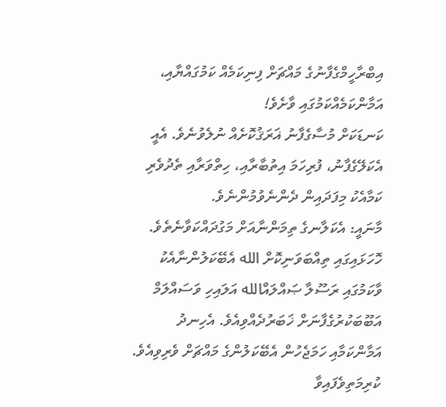އިބްރާހީމްގެފާނުގެ މައްޗަށް ފިނިކަމެއް ކަމުގައްޔާއި، އަމާންކަމެއްކަމުގައި ވާށެވެ!
ކަނޑަކަށް މުސާގެފާނު ޣަރަޤުކޮށެއް ނުލެވުނެވެ. އެއީ އެކަލޭގެފާނު، ފުރިހަމަ އިތުބާރާއި، ހިތްވަރާއި ތެދުވެރި ކަމާއެކު މިފަދައިން ދެންނެވުމުންނެވެ.
މާނައީ: އެކަލާނގެ ތިމަންނާއަށް މަގުދައްކަވާނެތެވެ.
ހޮހަޅައިގައި ތިއްބަވަނިކޮށް الله އެބޭކަލުންނާއެކު ވާކަމުގައި ރަސޫލާ ޞައްލައްالله އަލައިހި ވަސައްލަމް އަބޫބަކުރުގެފާނަށް ޚަބަރުދެއްވިއެވެ. އެހިނދު އަމާންކަމާއި ހަމަޖެހުން އެބޭކަލުންގެ މައްޗަށް ވެރިވިއެވެ.
ކުރިމަތިވެފައިވާ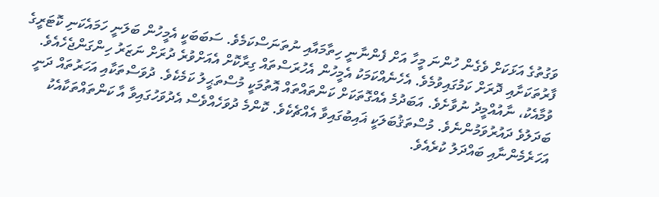ވަގުތުގެ އަޅަކަށް ވެގެން ހުންނަ މީހާ އަށް ފެންނާނީ ހިތާމައާއި ނުތަނަސްކަމެވެ. ސަބަބަކީ އެމީހުން ބަލަނީ ހަމައެކަނި ކޮޓަރީގެ ފާރުތަކަށާއި ދޮރަށް ކަމުގައިވުމެވެ. އެހެނެއްކަމަކު އެމީހުން އެހުރަސްތައް ގިރާކޮށް އެއަށްވުރެ ދުރަށް ނަޒަރު ހިންގަންޖެހެއެވެ.
ވުމާއެކު، ނާއުއްމީދު ނުވާށެވެ. އަބަދުމެ އެއްގޮތަކަށް ކަންތައްތައް އޮތުމަކީ މުސްތަޙީލު ކަމެކެވެ. ދުވަސްތަކާއި އަހަރުތައް ދަނީ ބަދަލުވެ ދައުރުވަމުންނެވެ. މުސްތަޤުބަލަކީ ޣައިބުގައިވާ އެއްޗެކެވެ. ކޮންމެ ދުވަހެއްވެސް އެދުވަހުގައިވާ އާ ކަންތައްތަކާއެކު އަހަރެމެންނާއި ބައްދަލު ކުރެއެވެ.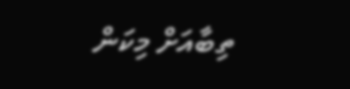ތިބާއަށް މިކަން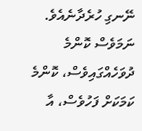ނޭނގި ހުރެދާނެއެވެ. ނަމަވެސް ކޮންމެ ދުވަހެއްގައިވެސް، ކޮންމެ ކަމަކަށް ފަހުވެސް، އާ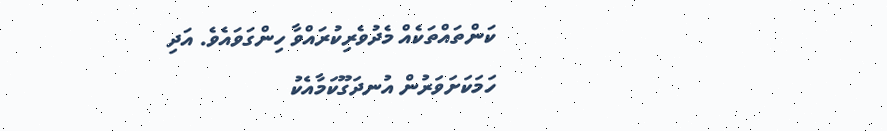ކަންތައްތަކެއް މެދުވެރިކުރައްވާ ހިންގަވައެވެ. އަދި ހަމަކަށަވަރުން އުނދަގޫކަމާއެކު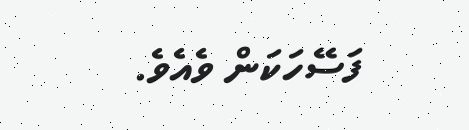ފަސޭހަކަން ވެއެވެ.